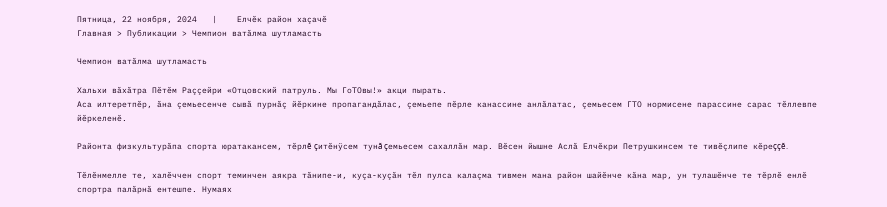Пятница, 22 ноября, 2024   |    Елчĕк район хаçачĕ
Главная > Публикации > Чемпион ватăлма шутламасть

Чемпион ватăлма шутламасть

Хальхи вăхăтра Пĕтĕм Раççейри «Отцовский патруль. Мы ГоТОвы!» акци пырать.
Аса илтеретпĕр, ăна çемьесенче сывă пурнăç йĕркине пропагандăлас, çемьепе пĕрле канассине анлăлатас, çемьесем ГТО нормисене парассине сарас тĕллевпе йĕркеленĕ.

Районта физкультурăпа спорта юратакансем, тĕрлĕ çитĕнÿсем тунă çемьесем сахаллăн мар. Вĕсен йышне Аслă Елчĕкри Петрушкинсем те тивĕçлипе кĕреççĕ.

Тĕлĕнмелле те, халĕччен спорт теминчен аякра тăнипе-и, куçа-куçăн тĕл пулса калаçма тивмен мана район шайĕнче кăна мар, ун тулашĕнче те тĕрлĕ енлĕ спортра палăрнă ентешпе. Нумаях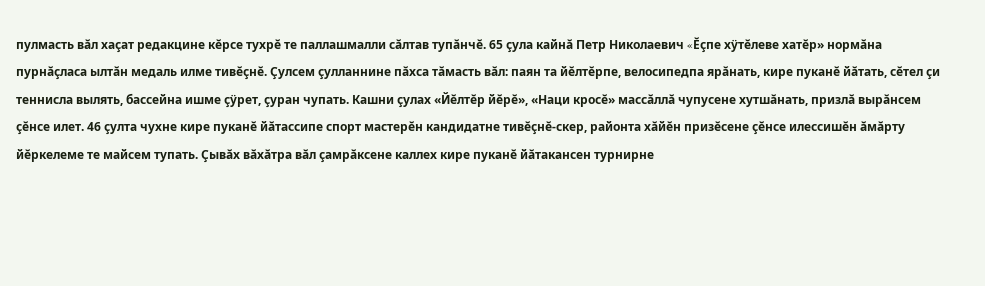пулмасть вăл хаçат редакцине кĕрсе тухрĕ те паллашмалли сăлтав тупăнчĕ. 65 çула кайнă Петр Николаевич «Ĕçпе хÿтĕлеве хатĕр» нормăна пурнăçласа ылтăн медаль илме тивĕçнĕ. Çулсем çулланнине пăхса тăмасть вăл: паян та йĕлтĕрпе, велосипедпа ярăнать, кире пуканĕ йăтать, сĕтел çи теннисла вылять, бассейна ишме çÿрет, çуран чупать. Кашни çулах «Йĕлтĕр йĕрĕ», «Наци кросĕ» массăллă чупусене хутшăнать, призлă вырăнсем çĕнсе илет. 46 çулта чухне кире пуканĕ йăтассипе спорт мастерĕн кандидатне тивĕçнĕ-скер, районта хăйĕн призĕсене çĕнсе илессишĕн ăмăрту йĕркелеме те майсем тупать. Çывăх вăхăтра вăл çамрăксене каллех кире пуканĕ йăтакансен турнирне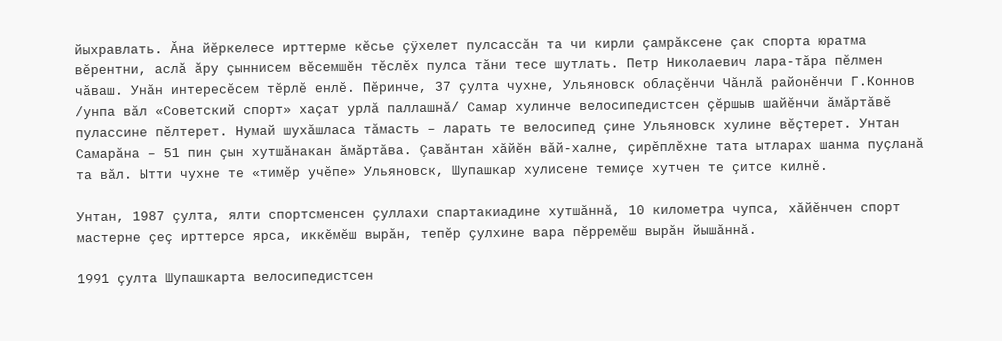йыхравлать. Ăна йĕркелесе ирттерме кĕсье çÿхелет пулсассăн та чи кирли çамрăксене çак спорта юратма вĕрентни, аслă ăру çыннисем вĕсемшĕн тĕслĕх пулса тăни тесе шутлать. Петр Николаевич лара-тăра пĕлмен чăваш. Унăн интересĕсем тĕрлĕ енлĕ. Пĕринче, 37 çулта чухне, Ульяновск облаçĕнчи Чăнлă районĕнчи Г.Коннов /унпа вăл «Советский спорт» хаçат урлă паллашнă/ Самар хулинче велосипедистсен çĕршыв шайĕнчи ăмăртăвĕ пулассине пĕлтерет. Нумай шухăшласа тăмасть – ларать те велосипед çине Ульяновск хулине вĕçтерет. Унтан Самарăна – 51 пин çын хутшăнакан ăмăртăва. Çавăнтан хăйĕн вăй-халне, çирĕплĕхне тата ытларах шанма пуçланă та вăл. Ытти чухне те «тимĕр учĕпе» Ульяновск, Шупашкар хулисене темиçе хутчен те çитсе килнĕ.

Унтан, 1987 çулта, ялти спортсменсен çуллахи спартакиадине хутшăннă, 10 километра чупса, хăйĕнчен спорт мастерне çеç ирттерсе ярса, иккĕмĕш вырăн, тепĕр çулхине вара пĕрремĕш вырăн йышăннă.

1991 çулта Шупашкарта велосипедистсен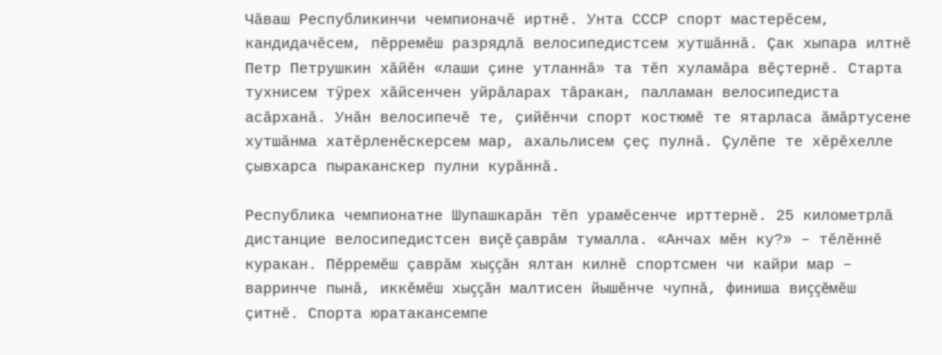Чăваш Республикинчи чемпионачĕ иртнĕ. Унта СССР спорт мастерĕсем, кандидачĕсем, пĕрремĕш разрядлă велосипедистсем хутшăннă. Çак хыпара илтнĕ Петр Петрушкин хăйĕн «лаши çине утланнă» та тĕп хуламăра вĕçтернĕ. Старта тухнисем тÿрех хăйсенчен уйрăларах тăракан, палламан велосипедиста асăрханă. Унăн велосипечĕ те, çийĕнчи спорт костюмĕ те ятарласа ăмăртусене хутшăнма хатĕрленĕскерсем мар, ахальлисем çеç пулнă. Çулĕпе те хĕрĕхелле çывхарса пыраканскер пулни курăннă.

Республика чемпионатне Шупашкарăн тĕп урамĕсенче ирттернĕ. 25 километрлă дистанцие велосипедистсен виçĕ çаврăм тумалла. «Анчах мĕн ку?» – тĕлĕннĕ куракан. Пĕрремĕш çаврăм хыççăн ялтан килнĕ спортсмен чи кайри мар – варринче пынă, иккĕмĕш хыççăн малтисен йышĕнче чупнă, финиша виççĕмĕш çитнĕ. Спорта юратакансемпе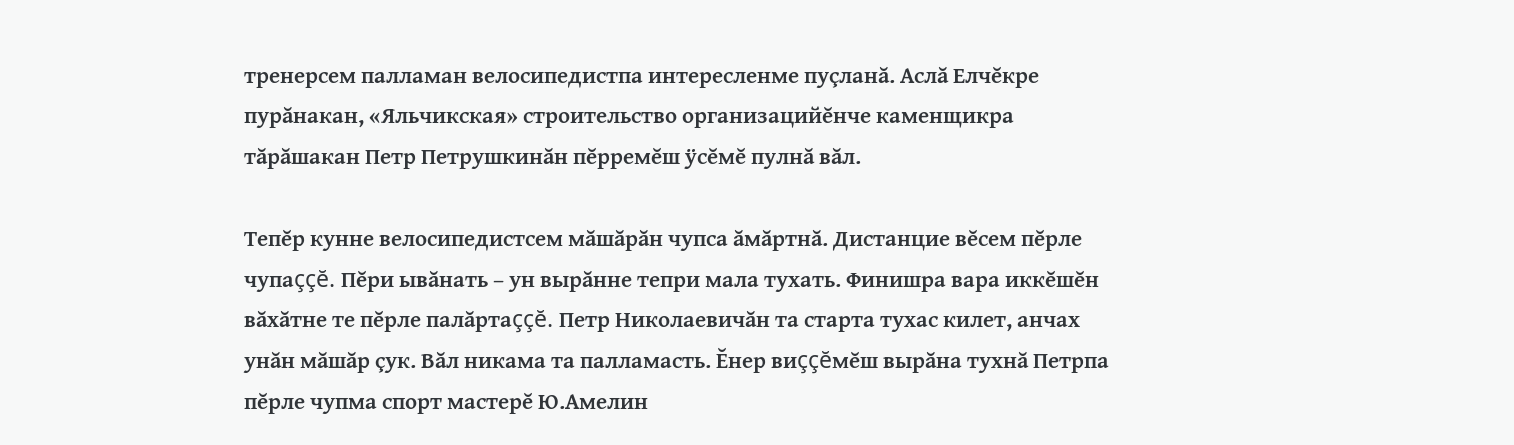тренерсем палламан велосипедистпа интересленме пуçланă. Аслă Елчĕкре пурăнакан, «Яльчикская» строительство организацийĕнче каменщикра тăрăшакан Петр Петрушкинăн пĕрремĕш ÿсĕмĕ пулнă вăл.

Тепĕр кунне велосипедистсем мăшăрăн чупса ăмăртнă. Дистанцие вĕсем пĕрле чупаççĕ. Пĕри ывăнать – ун вырăнне тепри мала тухать. Финишра вара иккĕшĕн вăхăтне те пĕрле палăртаççĕ. Петр Николаевичăн та старта тухас килет, анчах унăн мăшăр çук. Вăл никама та палламасть. Ĕнер виççĕмĕш вырăна тухнă Петрпа пĕрле чупма спорт мастерĕ Ю.Амелин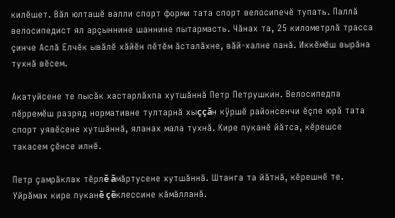килĕшет. Вăл юлташĕ валли спорт форми тата спорт велосипечĕ тупать. Паллă велосипедист ял арçыннине шаннине пытармасть. Чăнах та, 25 километрлă трасса çинче Аслă Елчĕк ывăлĕ хăйĕн пĕтĕм ăсталăхне, вăй-халне панă. Иккĕмĕш вырăна тухнă вĕсем.

Акатуйсене те пысăк хастарлăхпа хутшăннă Петр Петрушкин. Велосипедпа пĕрремĕш разряд нормативне тултарнă хыççăн кÿршĕ районсенчи ĕçпе юрă тата спорт уявĕсене хутшăннă, яланах мала тухнă. Кире пуканĕ йăтса, кĕрешсе такасем çĕнсе илнĕ.

Петр çамрăклах тĕрлĕ ăмăртусене хутшăннă. Штанга та йăтнă, кĕрешнĕ те. Уйрăмах кире пуканĕ çĕклессине кăмăлланă.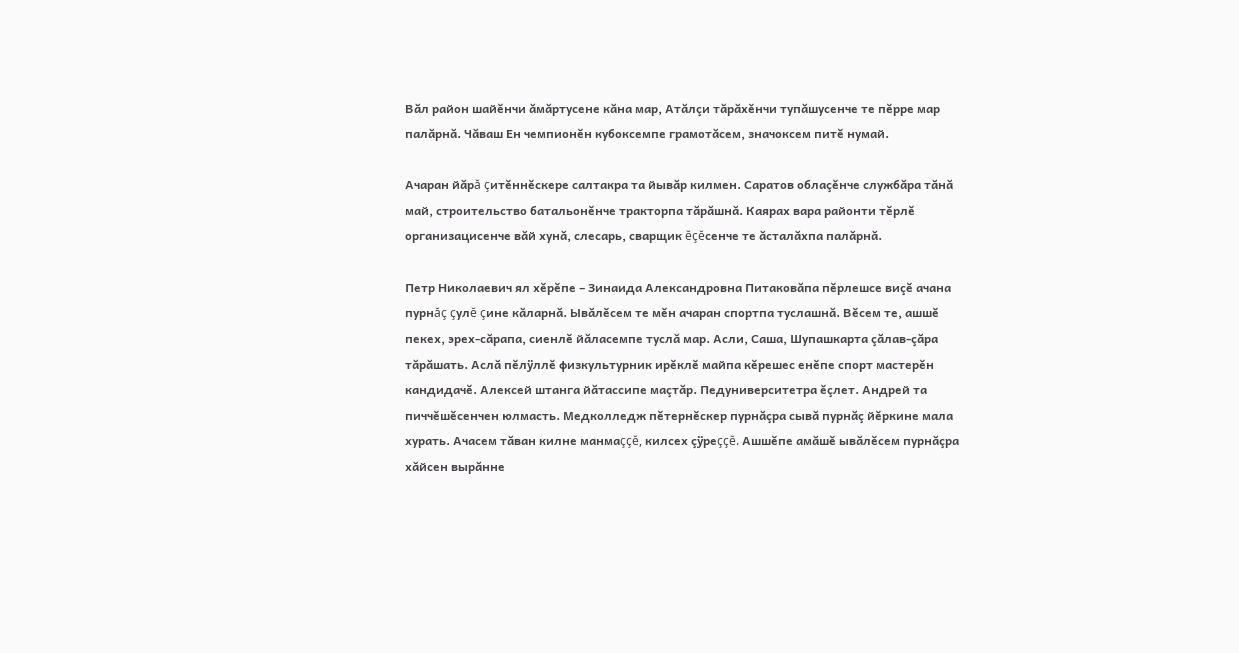Вăл район шайĕнчи ăмăртусене кăна мар, Атăлçи тăрăхĕнчи тупăшусенче те пĕрре мар палăрнă. Чăваш Ен чемпионĕн кубоксемпе грамотăсем, значоксем питĕ нумай.

Ачаран йăрă çитĕннĕскере салтакра та йывăр килмен. Саратов облаçĕнче службăра тăнă май, строительство батальонĕнче тракторпа тăрăшнă. Каярах вара районти тĕрлĕ организацисенче вăй хунă, слесарь, сварщик ĕçĕсенче те ăсталăхпа палăрнă.

Петр Николаевич ял хĕрĕпе – Зинаида Александровна Питаковăпа пĕрлешсе виçĕ ачана пурнăç çулĕ çине кăларнă. Ывăлĕсем те мĕн ачаран спортпа туслашнă. Вĕсем те, ашшĕ пекех, эрех-сăрапа, сиенлĕ йăласемпе туслă мар. Асли, Саша, Шупашкарта çăлав-çăра тăрăшать. Аслă пĕлÿллĕ физкультурник ирĕклĕ майпа кĕрешес енĕпе спорт мастерĕн кандидачĕ. Алексей штанга йăтассипе маçтăр. Педуниверситетра ĕçлет. Андрей та пиччĕшĕсенчен юлмасть. Медколледж пĕтернĕскер пурнăçра сывă пурнăç йĕркине мала хурать. Ачасем тăван килне манмаççĕ, килсех çÿреççĕ. Ашшĕпе амăшĕ ывăлĕсем пурнăçра хăйсен вырăнне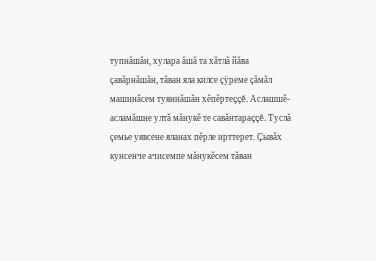тупнăшăн, хулара ăшă та хăтлă йăва çавăрнăшăн, тăван яла килсе çÿреме çăмăл машинăсем туяннăшăн хĕпĕртеççĕ. Аслашшĕ-асламăшне ултă мăнукĕ те савăнтараççĕ. Туслă çемье уявсене яланах пĕрле ирттерет. Çывăх кунсенче ачисемпе мăнукĕсем тăван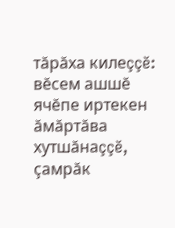тăрăха килеççĕ: вĕсем ашшĕ ячĕпе иртекен ăмăртăва хутшăнаççĕ, çамрăк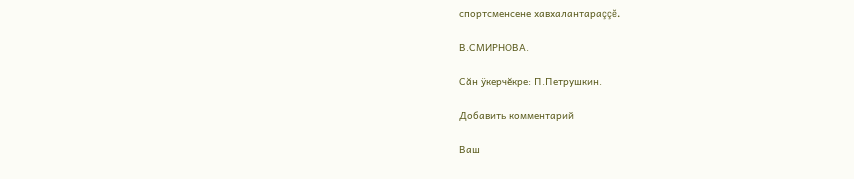спортсменсене хавхалантараççĕ.

В.СМИРНОВА.

Сăн ÿкерчĕкре: П.Петрушкин.

Добавить комментарий

Ваш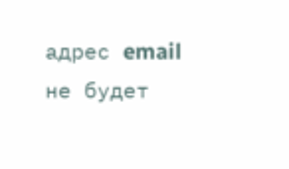адрес email не будет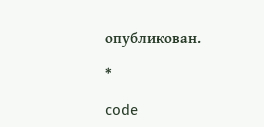опубликован.

*

code